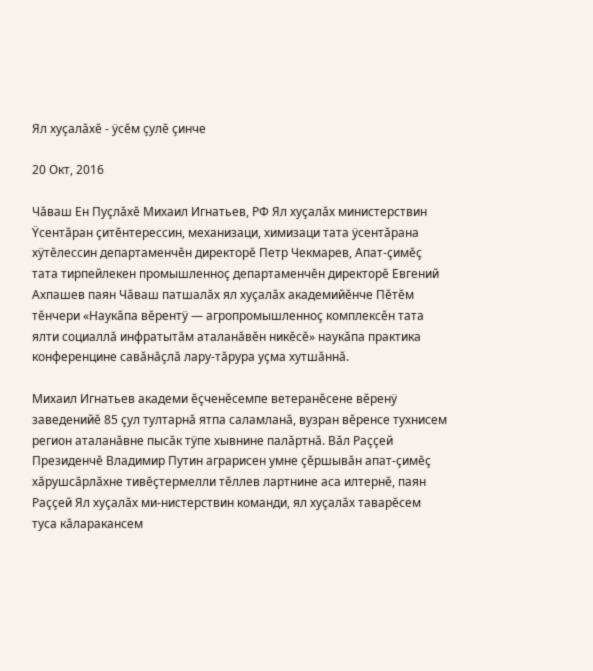Ял хуçалăхĕ - ÿсĕм çулĕ çинче

20 Окт, 2016

Чăваш Ен Пуçлăхĕ Михаил Игнатьев, РФ Ял хуçалăх министерствин Ÿсентăран çитĕнтерессин, механизаци, химизаци тата ÿсентăрана хÿтĕлессин департаменчĕн директорĕ Петр Чекмарев, Апат-çимĕç тата тирпейлекен промышленноç департаменчĕн директорĕ Евгений Ахпашев паян Чăваш патшалăх ял хуçалăх академийĕнче Пĕтĕм тĕнчери «Наукăпа вĕрентÿ — агропромышленноç комплексĕн тата ялти социаллă инфратытăм аталанăвĕн никĕсĕ» наукăпа практика конференцине савăнăçлă лару-тăрура уçма хутшăннă.

Михаил Игнатьев академи ĕçченĕсемпе ветеранĕсене вĕренÿ заведенийĕ 85 çул тултарнă ятпа саламланă, вузран вĕренсе тухнисем регион аталанăвне пысăк тÿпе хывнине палăртнă. Вăл Раççей Президенчĕ Владимир Путин аграрисен умне çĕршывăн апат-çимĕç хăрушсăрлăхне тивĕçтермелли тĕллев лартнине аса илтернĕ, паян Раççей Ял хуçалăх ми-нистерствин команди, ял хуçалăх таварĕсем туса кăларакансем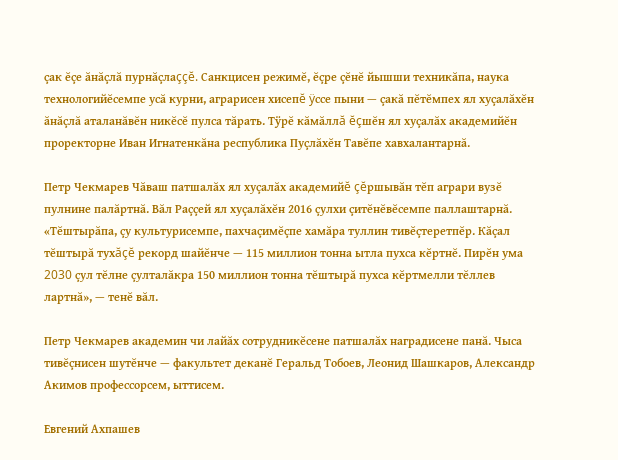çак ĕçе ăнăçлă пурнăçлаççĕ. Санкцисен режимĕ, ĕçре çĕнĕ йышши техникăпа, наука технологийĕсемпе усă курни, аграрисен хисепĕ ÿссе пыни — çакă пĕтĕмпех ял хуçалăхĕн ăнăçлă аталанăвĕн никĕсĕ пулса тăрать. Тÿрĕ кăмăллă ĕçшĕн ял хуçалăх академийĕн проректорне Иван Игнатенкăна республика Пуçлăхĕн Тавĕпе хавхалантарнă.

Петр Чекмарев Чăваш патшалăх ял хуçалăх академийĕ çĕршывăн тĕп аграри вузĕ пулнине палăртнă. Вăл Раççей ял хуçалăхĕн 2016 çулхи çитĕнĕвĕсемпе паллаштарнă. «Тĕштырăпа, çу культурисемпе, пахчаçимĕçпе хамăра туллин тивĕçтеретпĕр. Кăçал тĕштырă тухăçĕ рекорд шайĕнче — 115 миллион тонна ытла пухса кĕртнĕ. Пирĕн ума 2030 çул тĕлне çулталăкра 150 миллион тонна тĕштырă пухса кĕртмелли тĕллев лартнă», — тенĕ вăл.

Петр Чекмарев академин чи лайăх сотрудникĕсене патшалăх наградисене панă. Чыса тивĕçнисен шутĕнче — факультет деканĕ Геральд Тобоев, Леонид Шашкаров, Александр Акимов профессорсем, ыттисем.

Евгений Ахпашев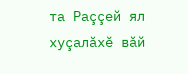та Раççей ял хуçалăхĕ вăй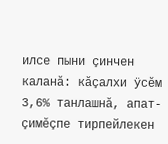илсе пыни çинчен каланă: кăçалхи ÿсĕм 3,6% танлашнă, апат-çимĕçпе тирпейлекен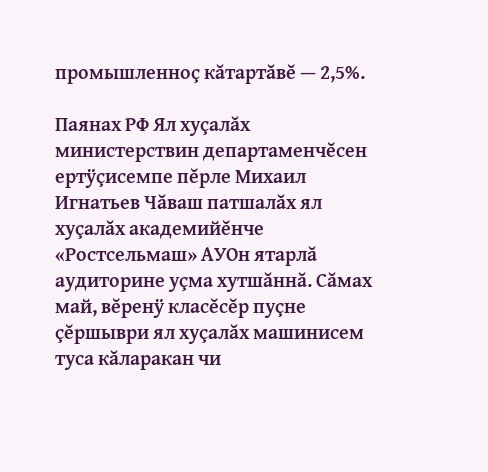промышленноç кăтартăвĕ — 2,5%.

Паянах РФ Ял хуçалăх министерствин департаменчĕсен ертÿçисемпе пĕрле Михаил Игнатьев Чăваш патшалăх ял хуçалăх академийĕнче «Ростсельмаш» АУОн ятарлă аудиторине уçма хутшăннă. Сăмах май, вĕренÿ класĕсĕр пуçне çĕршыври ял хуçалăх машинисем туса кăларакан чи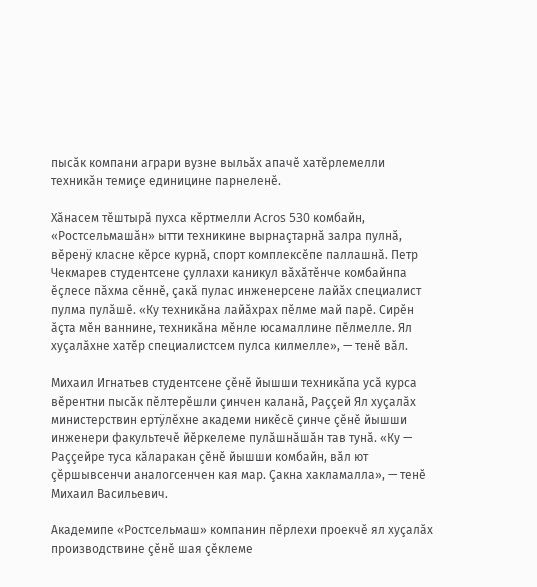пысăк компани аграри вузне выльăх апачĕ хатĕрлемелли техникăн темиçе единицине парнеленĕ.

Хăнасем тĕштырă пухса кĕртмелли Acros 530 комбайн, «Ростсельмашăн» ытти техникине вырнаçтарнă залра пулнă, вĕренÿ класне кĕрсе курнă, спорт комплексĕпе паллашнă. Петр Чекмарев студентсене çуллахи каникул вăхăтĕнче комбайнпа ĕçлесе пăхма сĕннĕ, çакă пулас инженерсене лайăх специалист пулма пулăшĕ. «Ку техникăна лайăхрах пĕлме май парĕ. Сирĕн ăçта мĕн ваннине, техникăна мĕнле юсамаллине пĕлмелле. Ял хуçалăхне хатĕр специалистсем пулса килмелле», — тенĕ вăл.

Михаил Игнатьев студентсене çĕнĕ йышши техникăпа усă курса вĕрентни пысăк пĕлтерĕшли çинчен каланă, Раççей Ял хуçалăх министерствин ертÿлĕхне академи никĕсĕ çинче çĕнĕ йышши инженери факультечĕ йĕркелеме пулăшнăшăн тав тунă. «Ку — Раççейре туса кăларакан çĕнĕ йышши комбайн, вăл ют çĕршывсенчи аналогсенчен кая мар. Çакна хакламалла», — тенĕ Михаил Васильевич.

Академипе «Ростсельмаш» компанин пĕрлехи проекчĕ ял хуçалăх производствине çĕнĕ шая çĕклеме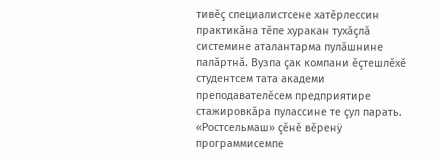тивĕç специалистсене хатĕрлессин практикăна тĕпе хуракан тухăçлă системине аталантарма пулăшнине палăртнă. Вузпа çак компани ĕçтешлĕхĕ студентсем тата академи преподавателĕсем предприятире стажировкăра пулассине те çул парать. «Ростсельмаш» çĕнĕ вĕренÿ программисемпе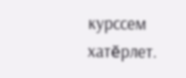курссем хатĕрлет.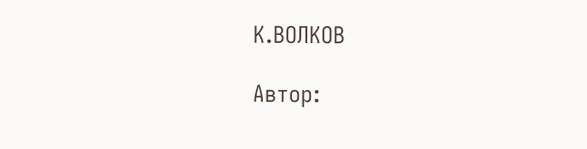К.ВОЛКОВ

Автор: